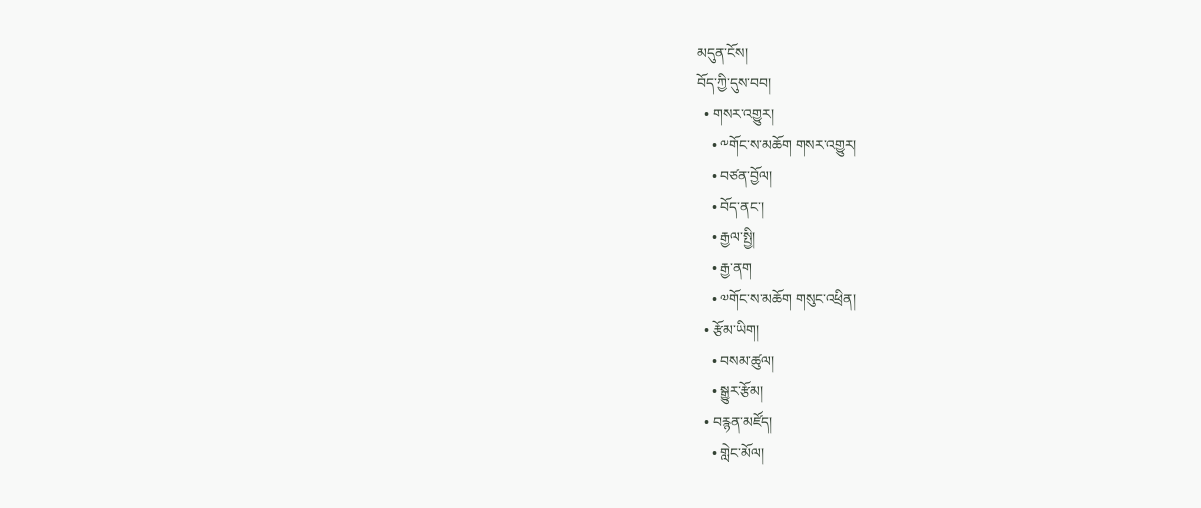མདུན་ངོས།
བོད་ཀྱི་དུས་བབ།
  • གསར་འགྱུར།
    • ༸གོང་ས་མཆོག གསར་འགྱུར།
    • བཙན་བྱོལ།
    • བོད་ནང་།
    • རྒྱལ་སྤྱི།
    • རྒྱ་ནག
    • ༧གོང་ས་མཆོག གསུང་འཕྲིན།
  • རྩོམ་ཡིག།
    • བསམ་ཚུལ།
    • སྒྱུར་རྩོམ།
  • བརྙན་མཛོད།
    • གླེང་མོལ།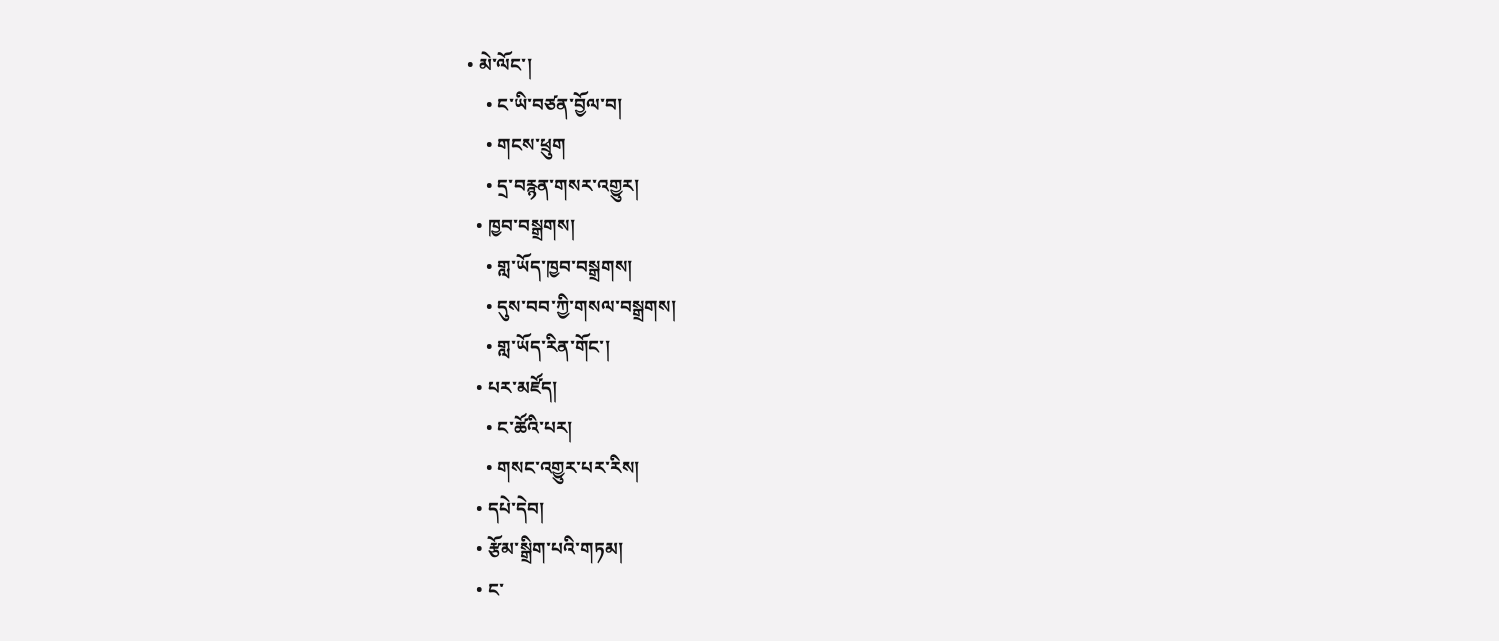• མེ་ལོང་།
    • ང་ཡི་བཙན་བྱོལ་བ།
    • གངས་ཕྲུག
    • དྲ་བརྙན་གསར་འགྱུར།
  • ཁྱབ་བསྒྲགས།
    • གླ་ཡོད་ཁྱབ་བསྒྲགས།
    • དུས་བབ་ཀྱི་གསལ་བསྒྲགས།
    • གླ་ཡོད་རིན་གོང་།
  • པར་མཛོད།
    • ང་ཚོའི་པར།
    • གསང་འགྱུར་པར་རིས།
  • དཔེ་དེབ།
  • རྩོམ་སྒྲིག་པའི་གཏམ།
  • ང་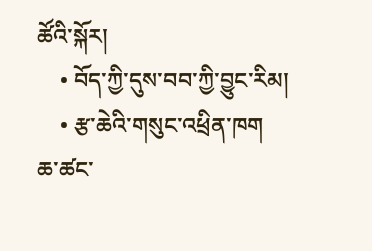ཚོའི་སྐོར།
    • བོད་ཀྱི་དུས་བབ་ཀྱི་བྱུང་རིམ།
    • རྩ་ཆེའི་གསུང་འཕྲིན་ཁག
ཆ་ཚང་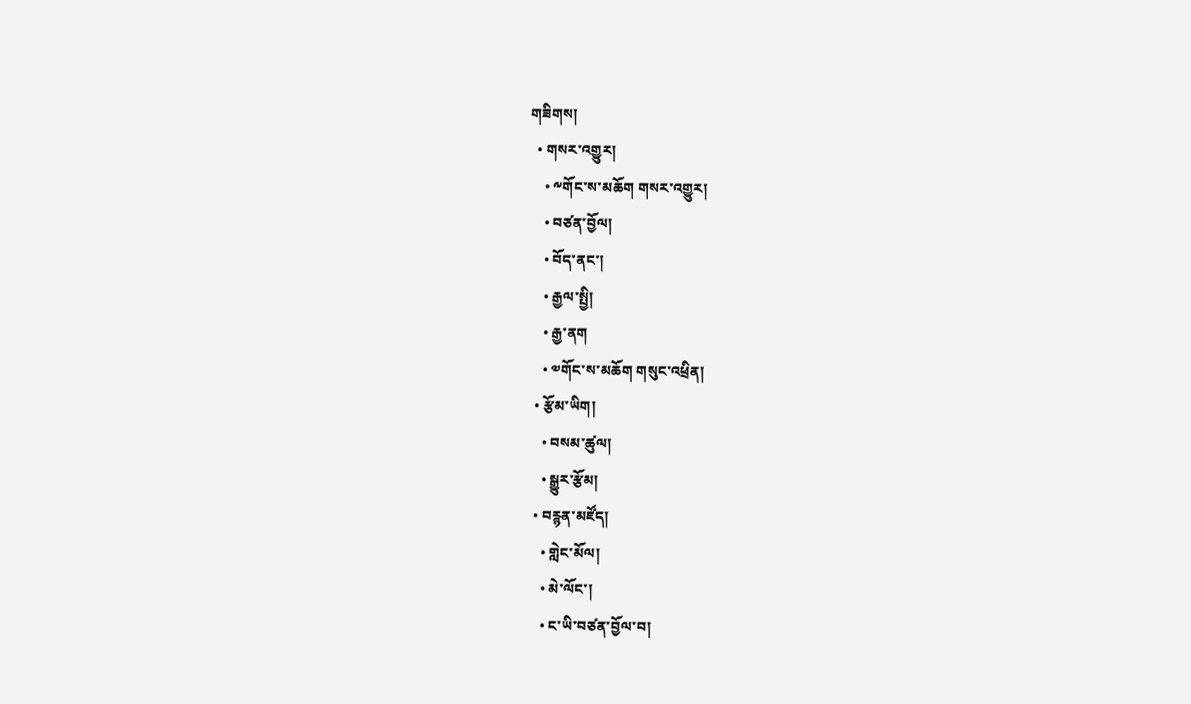གཟིགས།
  • གསར་འགྱུར།
    • ༸གོང་ས་མཆོག གསར་འགྱུར།
    • བཙན་བྱོལ།
    • བོད་ནང་།
    • རྒྱལ་སྤྱི།
    • རྒྱ་ནག
    • ༧གོང་ས་མཆོག གསུང་འཕྲིན།
  • རྩོམ་ཡིག།
    • བསམ་ཚུལ།
    • སྒྱུར་རྩོམ།
  • བརྙན་མཛོད།
    • གླེང་མོལ།
    • མེ་ལོང་།
    • ང་ཡི་བཙན་བྱོལ་བ།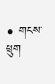• གངས་ཕྲུག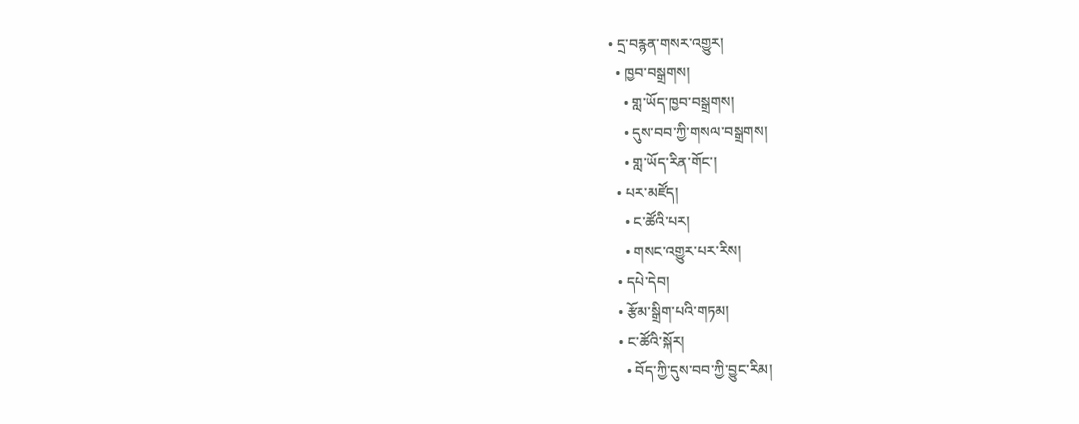• དྲ་བརྙན་གསར་འགྱུར།
  • ཁྱབ་བསྒྲགས།
    • གླ་ཡོད་ཁྱབ་བསྒྲགས།
    • དུས་བབ་ཀྱི་གསལ་བསྒྲགས།
    • གླ་ཡོད་རིན་གོང་།
  • པར་མཛོད།
    • ང་ཚོའི་པར།
    • གསང་འགྱུར་པར་རིས།
  • དཔེ་དེབ།
  • རྩོམ་སྒྲིག་པའི་གཏམ།
  • ང་ཚོའི་སྐོར།
    • བོད་ཀྱི་དུས་བབ་ཀྱི་བྱུང་རིམ།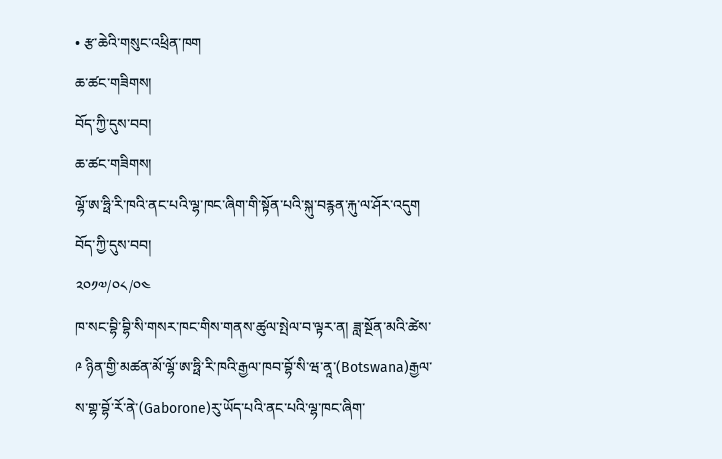• རྩ་ཆེའི་གསུང་འཕྲིན་ཁག
ཆ་ཚང་གཟིགས།
བོད་ཀྱི་དུས་བབ།
ཆ་ཚང་གཟིགས།
ལྷོ་ཨ་ཧྥི་རི་ཁའི་ནང་པའི་ལྷ་ཁང་ཞིག་གི་སྟོན་པའི་སྐུ་བརྙན་རྐུ་ལ་ཤོར་འདུག
བོད་ཀྱི་དུས་བབ།
༢༠༡༧/༠༨/༠༤
ཁ་སང་བྷི་བྷི་སི་གསར་ཁང་གིས་གནས་ཚུལ་སྤེལ་བ་ལྟར་ན། ཟླ་སྔོན་མའི་ཚེས་ ༩ ཉིན་གྱི་མཚན་མོ་ལྷོ་ཨ་ཧྥི་རི་ཁའི་རྒྱལ་ཁབ་བྷོ་སི་ཝ་ནཱ་(Botswana)རྒྱལ་ས་གྷ་བྷོ་རོ་ནེ་(Gaborone)རུ་ཡོད་པའི་ནང་པའི་ལྷ་ཁང་ཞིག་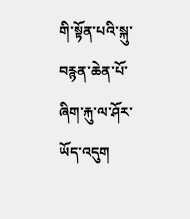གི་སྟོན་པའི་སྐུ་བརྙན་ཆེན་པོ་ཞིག་རྐུ་ལ་ཤོར་ཡོད་འདུག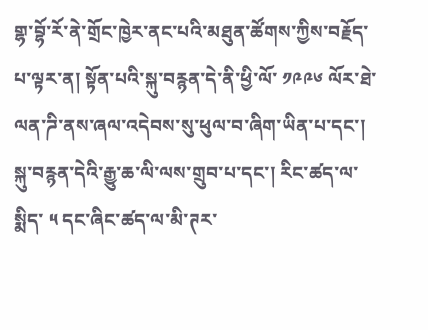གྷ་བྷོ་རོ་ནེ་གྲོང་ཁྱེར་ནང་པའི་མཐུན་ཚོགས་ཀྱིས་བརྗོད་པ་ལྟར་ན། སྟོན་པའི་སྐུ་བརྙན་དེ་ནི་ཕྱི་ལོ་ ༡༩༩༦ ལོར་ཐེ་ལན་ཌི་ནས་ཞལ་འདེབས་སུ་ཕུལ་བ་ཞིག་ཡིན་པ་དང་། སྐུ་བརྙན་དེའི་རྒྱུ་ཆ་ལི་ལས་གྲུབ་པ་དང་། རིང་ཚད་ལ་སྨིད་ ༥ དང་ཞིང་ཚད་ལ་མི་ཊར་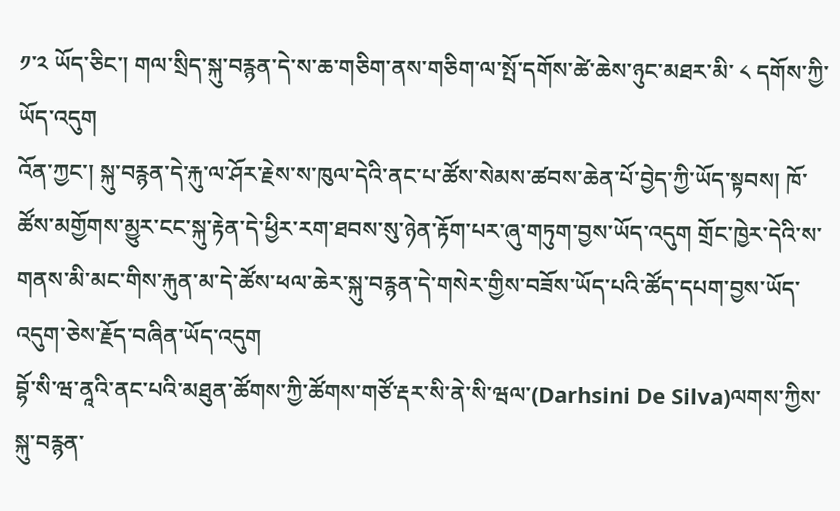༡་༢ ཡོད་ཅིང་། གལ་སྲིད་སྐུ་བརྙན་དེ་ས་ཆ་གཅིག་ནས་གཅིག་ལ་སྤོ་དགོས་ཚེ་ཆེས་ཉུང་མཐར་མི་ ༨ དགོས་ཀྱི་ཡོད་འདུག
འོན་ཀྱང་། སྐུ་བརྙན་དེ་རྐུ་ལ་ཤོར་རྗེས་ས་ཁུལ་དེའི་ནང་པ་ཚོས་སེམས་ཚབས་ཆེན་པོ་བྱེད་ཀྱི་ཡོད་སྟབས། ཁོ་ཚོས་མགྱོགས་མྱུར་ངང་སྐུ་རྟེན་དེ་ཕྱིར་རག་ཐབས་སུ་ཉེན་རྟོག་པར་ཞུ་གཏུག་བྱས་ཡོད་འདུག གྲོང་ཁྱེར་དེའི་ས་གནས་མི་མང་གིས་རྐུན་མ་དེ་ཚོས་ཕལ་ཆེར་སྐུ་བརྙན་དེ་གསེར་གྱིས་བཟོས་ཡོད་པའི་ཚོད་དཔག་བྱས་ཡོད་འདུག་ཅེས་རྗོད་བཞིན་ཡོད་འདུག
བྷོ་སི་ཝ་ནཱའི་ནང་པའི་མཐུན་ཚོགས་ཀྱི་ཚོགས་གཙོ་རྡར་སི་ནེ་སི་ཝལ་(Darhsini De Silva)ལགས་ཀྱིས་སྐུ་བརྙན་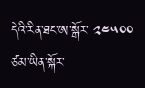དེའི་རིན་ཐང་ཨ་སྒོར་ ༢༤༥༠༠ ཙམ་ཡིན་སྐོར་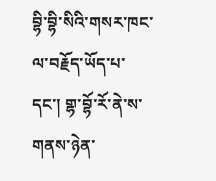བྷི་བྷི་སིའི་གསར་ཁང་ལ་བརྗོད་ཡོད་པ་དང་། གྷ་བྷོ་རོ་ནེ་ས་གནས་ཉེན་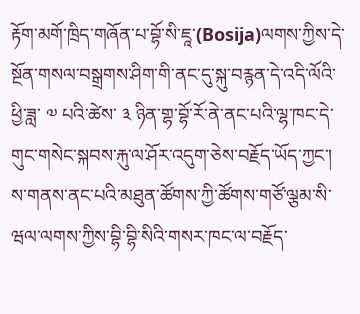རྟོག་མགོ་ཁྲིད་གཞོན་པ་བྷོ་སི་ཇཱ་(Bosija)ལགས་ཀྱིས་དེ་སྔོན་གསལ་བསྒྲགས་ཤིག་གི་ནང་དུ་སྐུ་བརྙན་དེ་འདི་ལོའི་ཕྱི་ཟླ་ ༧ པའི་ཚེས་ ༣ ཉིན་གྷ་བྷོ་རོ་ནེ་ནང་པའི་ལྷ་ཁང་དེ་གུང་གསེང་སྐབས་རྐུ་ལ་ཤོར་འདུག་ཅེས་བརྗོད་ཡོད་ཀྱང་། ས་གནས་ནང་པའི་མཐུན་ཚོགས་ཀྱི་ཚོགས་གཙོ་ལྕམ་སི་ཝལ་ལགས་ཀྱིས་བྷི་བྷི་སིའི་གསར་ཁང་ལ་བརྗོད་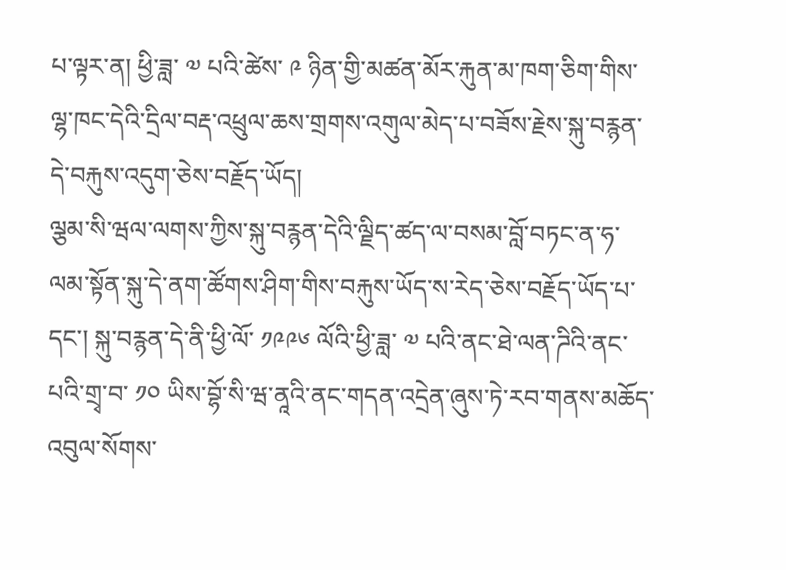པ་ལྟར་ན། ཕྱི་ཟླ་ ༧ པའི་ཚེས་ ༩ ཉིན་གྱི་མཚན་མོར་རྐུན་མ་ཁག་ཅིག་གིས་ལྷ་ཁང་དེའི་དྲིལ་བརྡ་འཕྲུལ་ཆས་གྲགས་འགུལ་མེད་པ་བཟོས་རྗེས་སྐུ་བརྙན་དེ་བརྐུས་འདུག་ཅེས་བརྗོད་ཡོད།
ལྕམ་སི་ཝལ་ལགས་ཀྱིས་སྐུ་བརྙན་དེའི་ལྗིད་ཚད་ལ་བསམ་བློ་བཏང་ན་ཧ་ལམ་སྟོན་སྐུ་དེ་ནག་ཚོགས་ཤིག་གིས་བརྐུས་ཡོད་ས་རེད་ཅེས་བརྗོད་ཡོད་པ་དང་། སྐུ་བརྙན་དེ་ནི་ཕྱི་ལོ་ ༡༩༩༦ ལོའི་ཕྱི་ཟླ་ ༧ པའི་ནང་ཐེ་ལན་ཌིའི་ནང་པའི་གྲྭ་བ་ ༡༠ ཡིས་བྷོ་སི་ཝ་ནཱའི་ནང་གདན་འདྲེན་ཞུས་ཏེ་རབ་གནས་མཆོད་འབུལ་སོགས་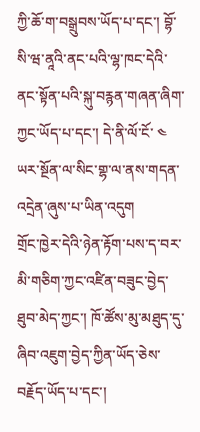ཀྱི་ཆོ་ག་བསྒྲུབས་ཡོད་པ་དང་། བྷོ་སི་ཝ་ནཱའི་ནང་པའི་ལྷ་ཁང་དེའི་ནང་སྟོན་པའི་སྐུ་བརྙན་གཞན་ཞིག་ཀྱང་ཡོད་པ་དང་། དེ་ནི་ལོ་ངོ་ ༤ ཡར་སྔོན་ལ་སིང་གྷ་ལ་ནས་གདན་འདྲེན་ཞུས་པ་ཡིན་འདུག
གྲོང་ཁྱེར་དེའི་ཉེན་རྟོག་པས་ད་བར་མི་གཅིག་ཀྱང་འཛིན་བཟུང་བྱེད་ཐུབ་མེད་ཀྱང་། ཁོ་ཚོས་མུ་མཐུད་དུ་ཞིབ་འཇུག་བྱེད་ཀྱིན་ཡོད་ཅེས་བརྗོད་ཡོད་པ་དང་།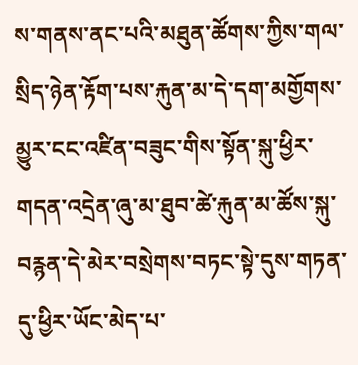ས་གནས་ནང་པའི་མཐུན་ཚོགས་ཀྱིས་གལ་སྲིད་ཉེན་རྟོག་པས་རྐུན་མ་དེ་དག་མགྱོགས་མྱུར་ངང་འཛིན་བཟུང་གིས་སྟོན་སྐུ་ཕྱིར་གདན་འདྲེན་ཞུ་མ་ཐུབ་ཚེ་རྐུན་མ་ཚོས་སྐུ་བརྙན་དེ་མེར་བསྲེགས་བཏང་སྟེ་དུས་གཏན་དུ་ཕྱིར་ཡོང་མེད་པ་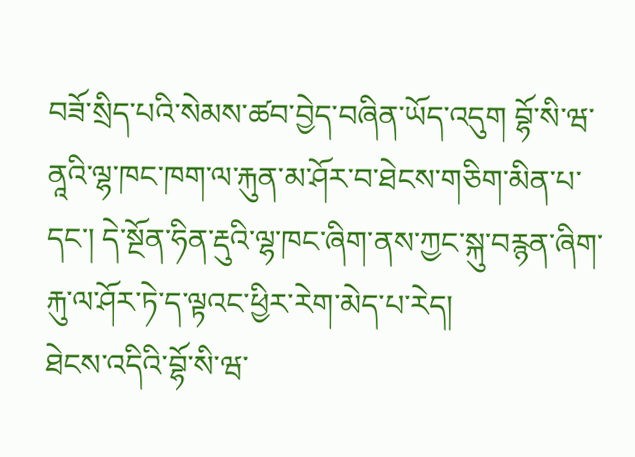བཟོ་སྲིད་པའི་སེམས་ཚབ་བྱེད་བཞིན་ཡོད་འདུག བྷོ་སི་ཝ་ནཱའི་ལྷ་ཁང་ཁག་ལ་རྐུན་མ་ཤོར་བ་ཐེངས་གཅིག་མིན་པ་དང་། དེ་སྔོན་ཧིན་རྡུའི་ལྷ་ཁང་ཞིག་ནས་ཀྱང་སྐུ་བརྙན་ཞིག་རྐུ་ལ་ཤོར་ཏེ་ད་ལྟའང་ཕྱིར་རེག་མེད་པ་རེད།
ཐེངས་འདིའི་བྷོ་སི་ཝ་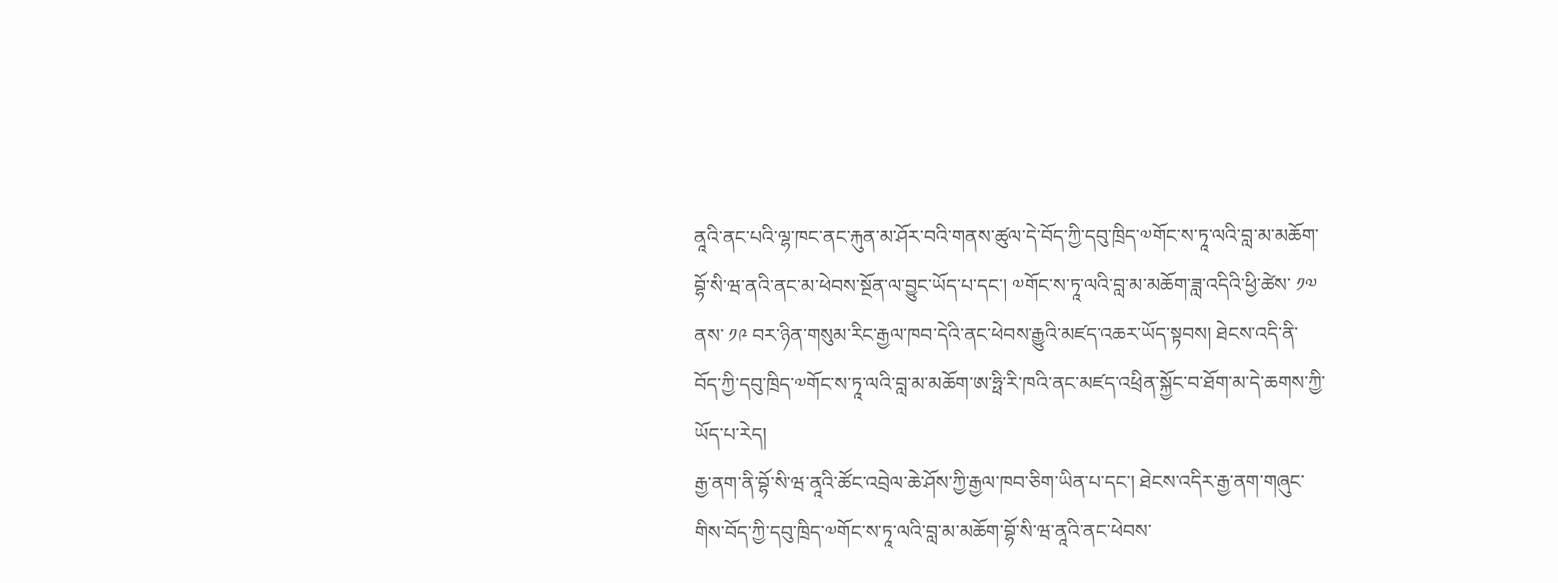ནཱའི་ནང་པའི་ལྷ་ཁང་ནང་རྐུན་མ་ཤོར་བའི་གནས་ཚུལ་དེ་བོད་ཀྱི་དབུ་ཁྲིད་༧གོང་ས་ཏཱ་ལའི་བླ་མ་མཆོག་བྷོ་སི་ཝ་ནའི་ནང་མ་ཕེབས་སྔོན་ལ་བྱུང་ཡོད་པ་དང་། ༧གོང་ས་ཏཱ་ལའི་བླ་མ་མཆོག་ཟླ་འདིའི་ཕྱི་ཚེས་ ༡༧ ནས་ ༡༩ བར་ཉིན་གསུམ་རིང་རྒྱལ་ཁབ་དེའི་ནང་ཕེབས་རྒྱུའི་མཛད་འཆར་ཡོད་སྟབས། ཐེངས་འདི་ནི་བོད་ཀྱི་དབུ་ཁྲིད་༧གོང་ས་ཏཱ་ལའི་བླ་མ་མཆོག་ཨ་ཧྥི་རི་ཁའི་ནང་མཛད་འཕྲིན་སྐྱོང་བ་ཐོག་མ་དེ་ཆགས་ཀྱི་ཡོད་པ་རེད།
རྒྱ་ནག་ནི་བྷོ་སི་ཝ་ནཱའི་ཚོང་འབྲེལ་ཆེ་ཤོས་ཀྱི་རྒྱལ་ཁབ་ཅིག་ཡིན་པ་དང་། ཐེངས་འདིར་རྒྱ་ནག་གཞུང་གིས་བོད་ཀྱི་དབུ་ཁྲིད་༧གོང་ས་ཏཱ་ལའི་བླ་མ་མཆོག་བྷོ་སི་ཝ་ནཱའི་ནང་ཕེབས་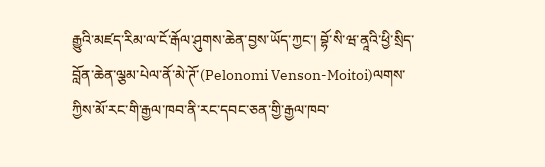རྒྱུའི་མཛད་རིམ་ལ་ངོ་རྒོལ་ཤུགས་ཆེན་བྱས་ཡོད་ཀྱང་། བྷོ་སི་ཝ་ནཱའི་ཕྱི་སྲིད་བློན་ཆེན་ལྕམ་པེལ་ནོ་མེ་ཊོ་(Pelonomi Venson-Moitoi)ལགས་ཀྱིས་མོ་རང་གི་རྒྱལ་ཁབ་ནི་རང་དབང་ཅན་གྱི་རྒྱལ་ཁབ་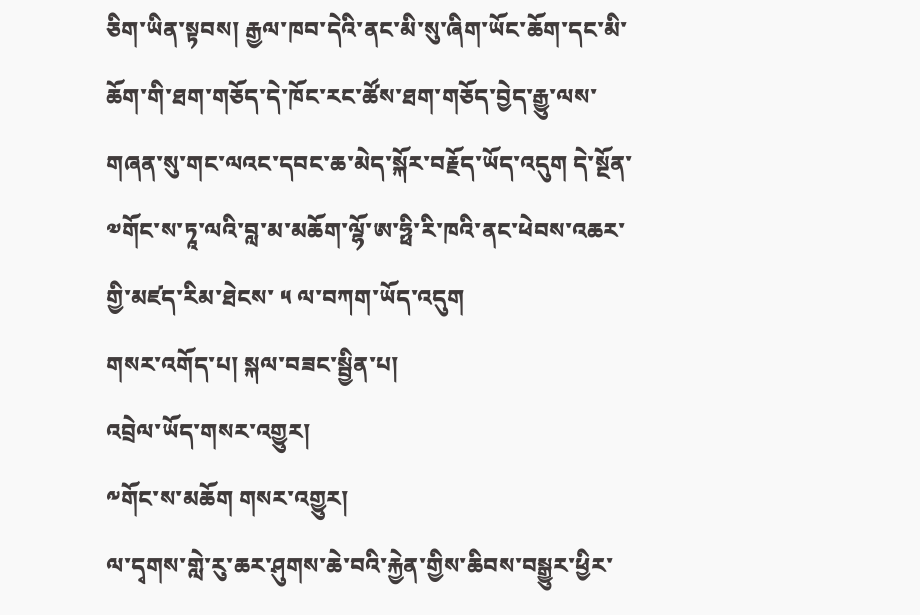ཅིག་ཡིན་སྟབས། རྒྱལ་ཁབ་དེའི་ནང་མི་སུ་ཞིག་ཡོང་ཆོག་དང་མི་ཆོག་གི་ཐག་གཅོད་དེ་ཁོང་རང་ཚོས་ཐག་གཅོད་བྱེད་རྒྱུ་ལས་གཞན་སུ་གང་ལའང་དབང་ཆ་མེད་སྐོར་བརྗོད་ཡོད་འདུག དེ་སྔོན་༧གོང་ས་ཏཱ་ལའི་བླ་མ་མཆོག་ལྷོ་ཨ་ཧྥི་རི་ཁའི་ནང་ཕེབས་འཆར་གྱི་མཛད་རིམ་ཐེངས་ ༥ ལ་བཀག་ཡོད་འདུག
གསར་འགོད་པ། སྐལ་བཟང་སྦྱིན་པ།
འབྲེལ་ཡོད་གསར་འགྱུར།
༸གོང་ས་མཆོག གསར་འགྱུར།
ལ་དྭགས་གླེ་རུ་ཆར་ཤུགས་ཆེ་བའི་རྐྱེན་གྱིས་ཆིབས་བསྒྱུར་ཕྱིར་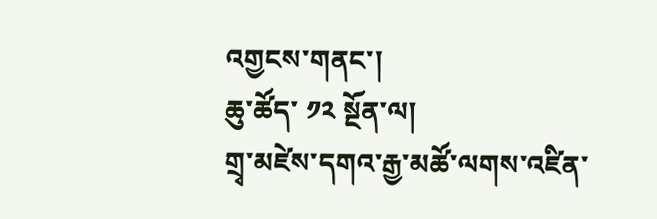འགྱངས་གནང་།
ཆུ་ཚོད་ ༡༢ སྔོན་ལ།
གྲྭ་མཛེས་དགའ་རྒྱ་མཚོ་ལགས་འཛིན་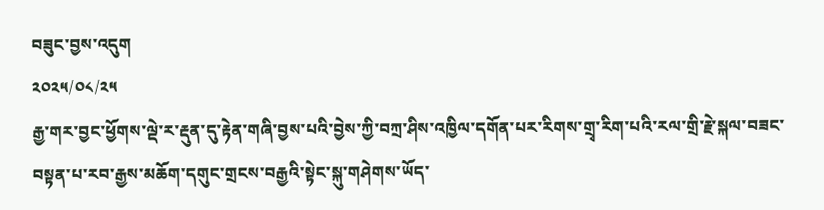བཟུང་བྱས་འདུག
༢༠༢༥/༠༨/༢༥
རྒྱ་གར་བྱང་ཕྱོགས་ལྡེ་ར་རྡུན་དུ་རྟེན་གཞི་བྱས་པའི་བྱེས་ཀྱི་བཀྲ་ཤིས་འཁྱིལ་དགོན་པར་རིགས་གྲྭ་རིག་པའི་རལ་གྲི་རྗེ་སྐལ་བཟང་བསྟན་པ་རབ་རྒྱས་མཆོག་དགུང་གྲངས་བརྒྱའི་སྟེང་སྐུ་གཤེགས་ཡོད་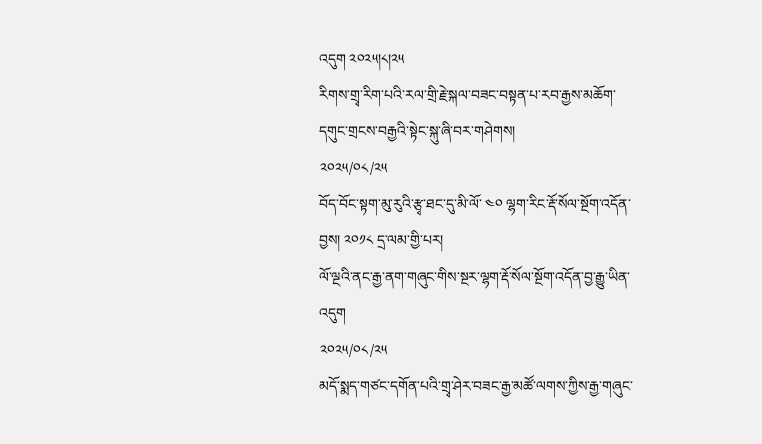འདུག ༢༠༢༥།༨།༢༥
རིགས་གྲྭ་རིག་པའི་རལ་གྲི་རྗེ་སྐལ་བཟང་བསྟན་པ་རབ་རྒྱས་མཆོག་དགུང་གྲངས་བརྒྱའི་སྟེང་སྐུ་ཞི་བར་གཤེགས།
༢༠༢༥/༠༨/༢༥
བོད་བོང་སྟག་མུ་རུའི་རྩྭ་ཐང་དུ་མི་ལོ་ ༤༠ ལྷག་རིང་རྡོ་སོལ་སྔོག་འདོན་བྱས། ༢༠༡༨ དྲ་ལམ་གྱི་པར།
ལོ་ལྔའི་ནང་རྒྱ་ནག་གཞུང་གིས་སྔར་ལྷག་རྡོ་སོལ་སྔོག་འདོན་བྱ་རྒྱུ་ཡིན་འདུག
༢༠༢༥/༠༨/༢༥
མདོ་སྨད་གཙང་དགོན་པའི་གྲྭ་ཤེར་བཟང་རྒྱ་མཚོ་ལགས་ཀྱིས་རྒྱ་གཞུང་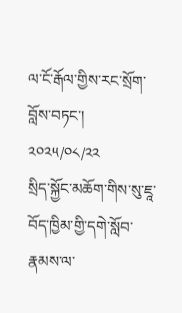ལ་ངོ་རྒོལ་གྱིས་རང་སྲོག་བློས་བཏང་།
༢༠༢༥/༠༨/༢༢
སྲིད་སྐྱོང་མཆོག་གིས་སུ་ཇཱ་བོད་ཁྱིམ་གྱི་དགེ་སློབ་རྣམས་ལ་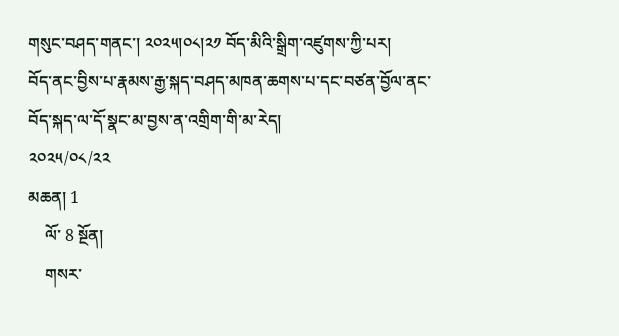གསུང་བཤད་གནང་། ༢༠༢༥།༠༨།༢༡ བོད་མིའི་སྒྲིག་འཛུགས་ཀྱི་པར།
བོད་ནང་བྱིས་པ་རྣམས་རྒྱ་སྐད་བཤད་མཁན་ཆགས་པ་དང་བཙན་བྱོལ་ནང་བོད་སྐད་ལ་དོ་སྣང་མ་བྱས་ན་འགྲིག་གི་མ་རེད།
༢༠༢༥/༠༨/༢༢
མཆན། 1
    ལོ་ 8 སྔོན།
    གསར་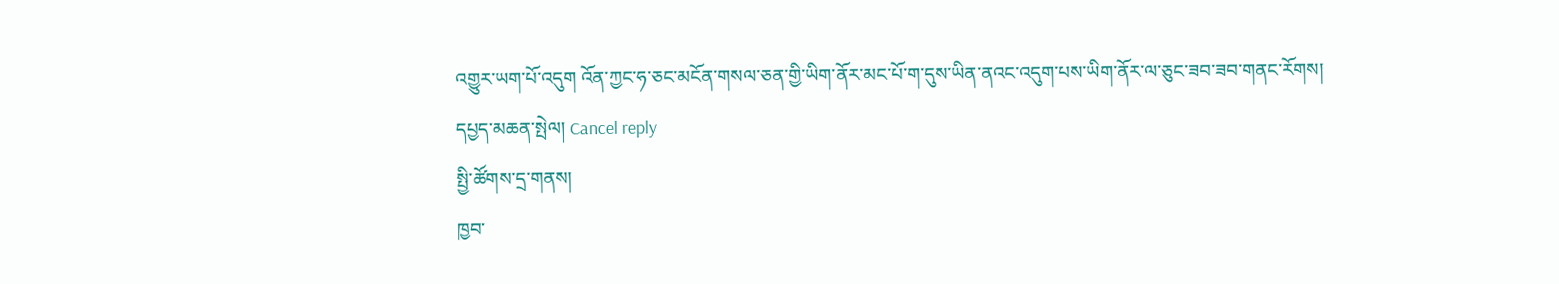འགྱུར་ཡག་པོ་འདུག འོན་ཀྱང་ཧ་ཅང་མངོན་གསལ་ཅན་གྱི་ཡིག་ནོར་མང་པོ་ག་དུས་ཡིན་ནའང་འདུག་པས་ཡིག་ནོར་ལ་ཅུང་ཟབ་ཟབ་གནང་རོགས།
དཔྱད་མཆན་སྤེལ། Cancel reply
སྤྱི་ཚོགས་དྲ་གནས།
ཁྱབ་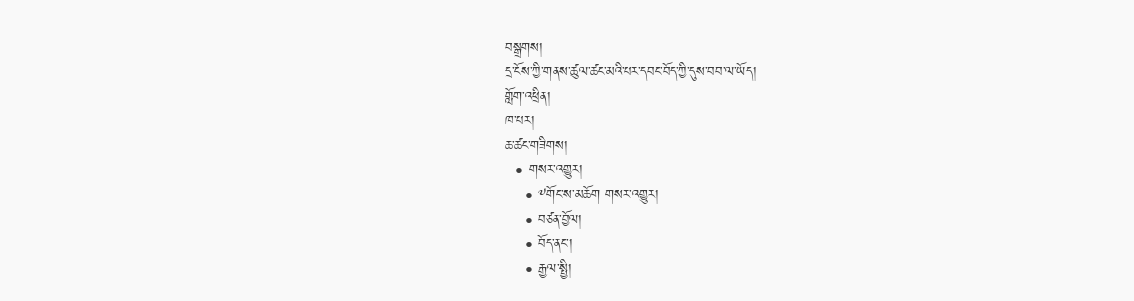བསྒྲགས།
དྲ་ངོས་ཀྱི་གནས་ཚུལ་ཚང་མའི་པར་དབང་བོད་ཀྱི་དུས་བབ་ལ་ཡོད།
གློག་འཕྲིན།
ཁ་པར།
ཆ་ཚང་གཟིགས།
  • གསར་འགྱུར།
    • ༸གོང་ས་མཆོག གསར་འགྱུར།
    • བཙན་བྱོལ།
    • བོད་ནང་།
    • རྒྱལ་སྤྱི།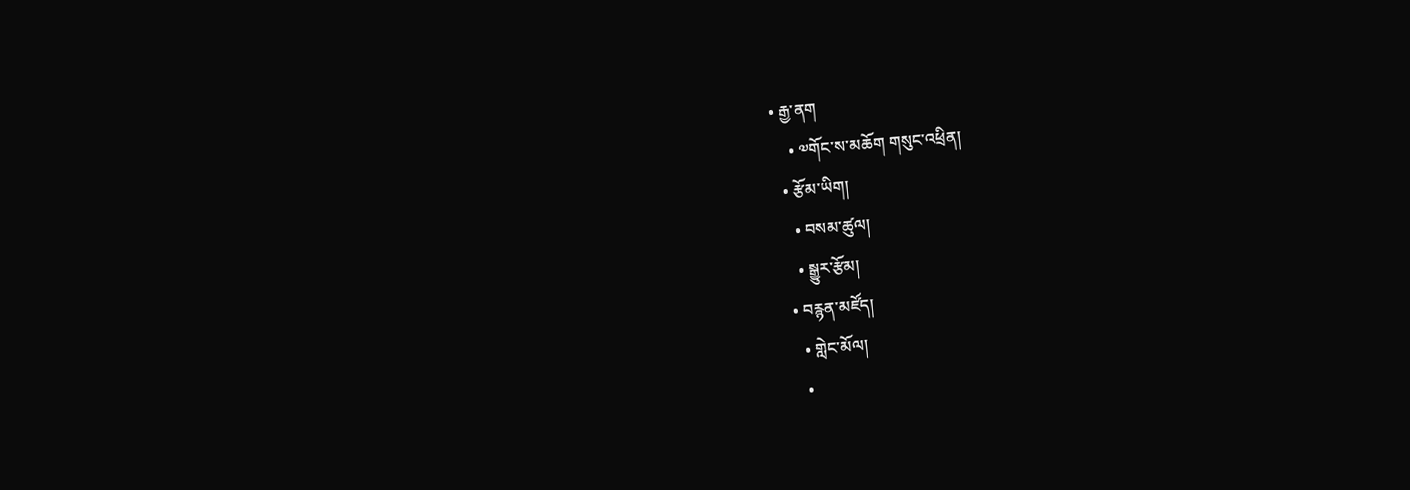• རྒྱ་ནག
    • ༧གོང་ས་མཆོག གསུང་འཕྲིན།
  • རྩོམ་ཡིག།
    • བསམ་ཚུལ།
    • སྒྱུར་རྩོམ།
  • བརྙན་མཛོད།
    • གླེང་མོལ།
    •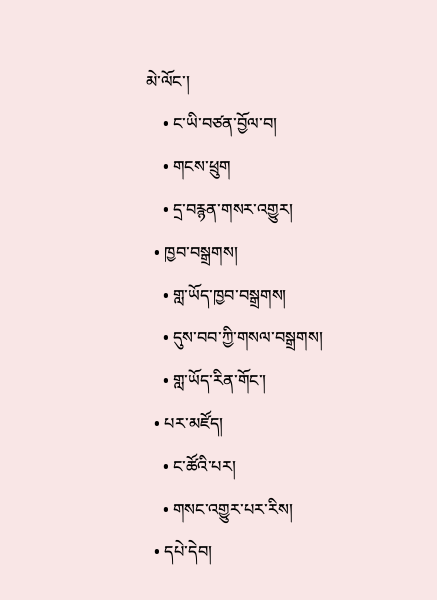མེ་ལོང་།
    • ང་ཡི་བཙན་བྱོལ་བ།
    • གངས་ཕྲུག
    • དྲ་བརྙན་གསར་འགྱུར།
  • ཁྱབ་བསྒྲགས།
    • གླ་ཡོད་ཁྱབ་བསྒྲགས།
    • དུས་བབ་ཀྱི་གསལ་བསྒྲགས།
    • གླ་ཡོད་རིན་གོང་།
  • པར་མཛོད།
    • ང་ཚོའི་པར།
    • གསང་འགྱུར་པར་རིས།
  • དཔེ་དེབ།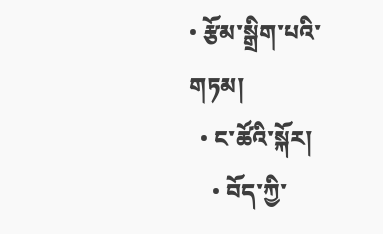• རྩོམ་སྒྲིག་པའི་གཏམ།
  • ང་ཚོའི་སྐོར།
    • བོད་ཀྱི་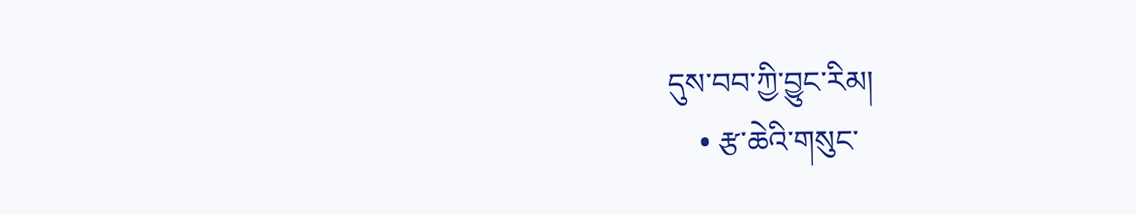དུས་བབ་ཀྱི་བྱུང་རིམ།
    • རྩ་ཆེའི་གསུང་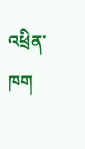འཕྲིན་ཁག